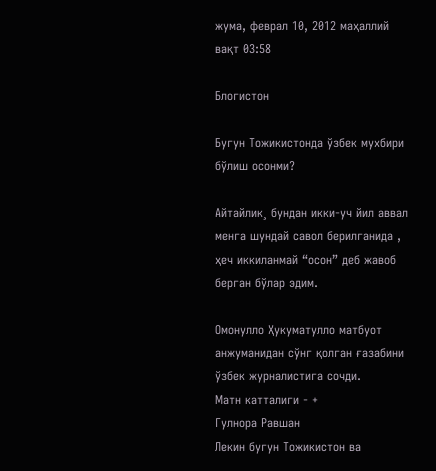жума, феврал 10, 2012 маҳаллий вақт 03:58

Блогистон

Бугун Тожикистонда ўзбек мухбири бўлиш осонми?

Айтайлик¸ бундан икки-уч йил аввал менга шундай савол берилганида , ҳеч иккиланмай “осон” деб жавоб берган бўлар эдим.

Омонулло Ҳукуматулло матбуот анжуманидан сўнг қолган ғазабини ўзбек журналистига сочди.
Матн катталиги - +
Гулнора Равшан
Лекин бугун Тожикистон ва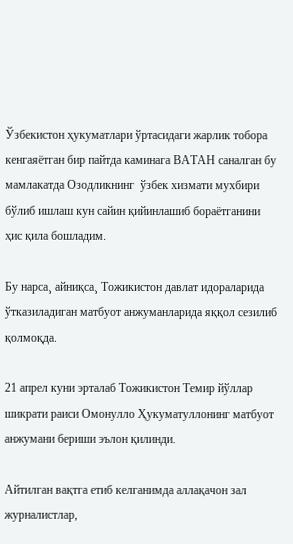Ўзбекистон ҳукуматлари ўртасидаги жарлик тобора кенгаяётган бир пайтда каминага ВАТАН саналган бу мамлакатда Озодликнинг  ўзбек хизмати мухбири бўлиб ишлаш кун сайин қийинлашиб бораëтганини ҳис қила бошладим.

Бу нарса¸ айниқса¸ Тожикистон давлат идораларида ўтказиладиган матбуот анжуманларида яққол сезилиб қолмоқда.

21 апрел куни эрталаб Тожикистон Темир йўллар шикрати раиси Омонулло Ҳукуматуллонинг матбуот анжумани бериши эълон қилинди.

Айтилган вақтга етиб келганимда аллақачон зал журналистлар,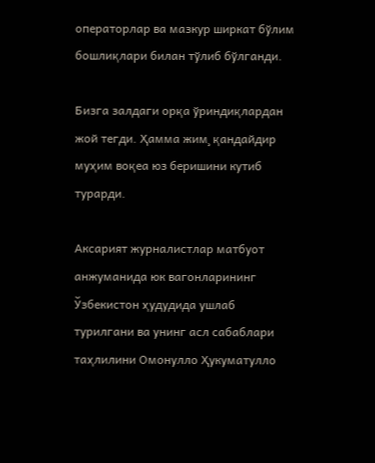операторлар ва мазкур ширкат бўлим бошлиқлари билан тўлиб бўлганди.

Бизга залдаги орқа ўриндиқлардан жой тегди. Ҳамма жим¸ қандайдир муҳим воқеа юз беришини кутиб турарди.

Аксарият журналистлар матбуот анжуманида юк вагонларининг Ўзбекистон ҳудудида ушлаб турилгани ва унинг асл сабаблари таҳлилини Омонулло Ҳукуматулло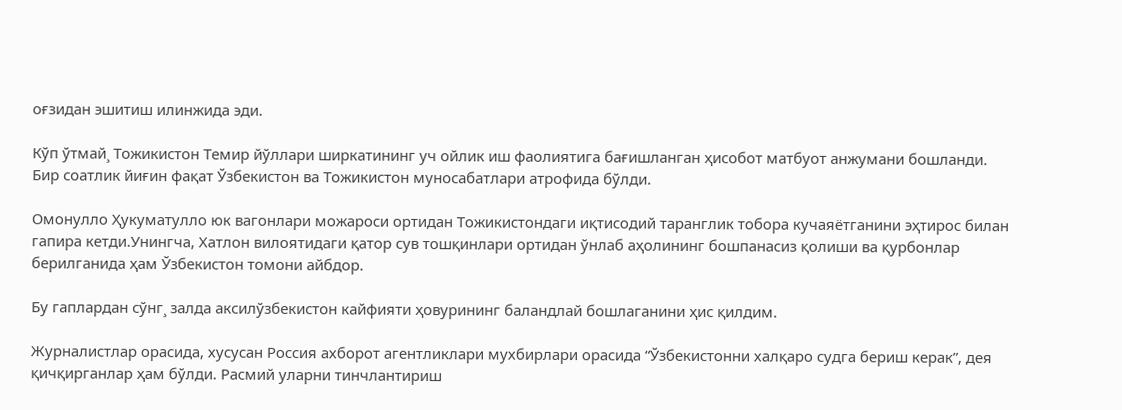оғзидан эшитиш илинжида эди.

Кўп ўтмай¸ Тожикистон Темир йўллари ширкатининг уч ойлик иш фаолиятига бағишланган ҳисобот матбуот анжумани бошланди.
Бир соатлик йиғин фақат Ўзбекистон ва Тожикистон муносабатлари атрофида бўлди.

Омонулло Ҳукуматулло юк вагонлари можароси ортидан Тожикистондаги иқтисодий таранглик тобора кучаяётганини эҳтирос билан гапира кетди.Унингча, Хатлон вилоятидаги қатор сув тошқинлари ортидан ўнлаб аҳолининг бошпанасиз қолиши ва қурбонлар берилганида ҳам Ўзбекистон томони айбдор.

Бу гаплардан сўнг¸ залда аксилўзбекистон кайфияти ҳовурининг баландлай бошлаганини ҳис қилдим.

Журналистлар орасида, хусусан Россия ахборот агентликлари мухбирлари орасида “Ўзбекистонни халқаро судга бериш керак”, дея қичқирганлар ҳам бўлди. Расмий уларни тинчлантириш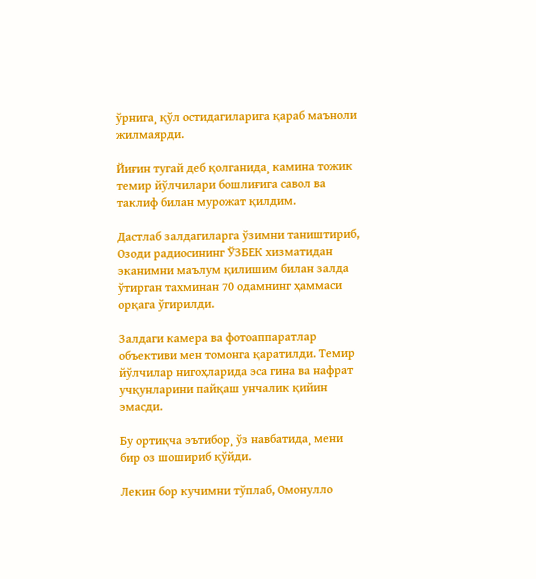ўрнига¸ қўл остидагиларига қараб маъноли жилмаярди.

Йиғин тугай деб қолганида¸ камина тожик темир йўлчилари бошлиғига савол ва таклиф билан мурожат қилдим.

Дастлаб залдагиларга ўзимни таништириб, Озоди радиосининг ЎЗБЕК хизматидан эканимни маълум қилишим билан залда ўтирган тахминан 70 одамнинг ҳаммаси орқага ўгирилди.

Залдаги камера ва фотоаппаратлар объективи мен томонга қаратилди. Темир йўлчилар нигоҳларида эса гина ва нафрат учқунларини пайқаш унчалик қийин эмасди.

Бу ортиқча эътибор¸ ўз навбатида¸ мени бир оз шошириб қўйди.

Лекин бор кучимни тўплаб, Омонулло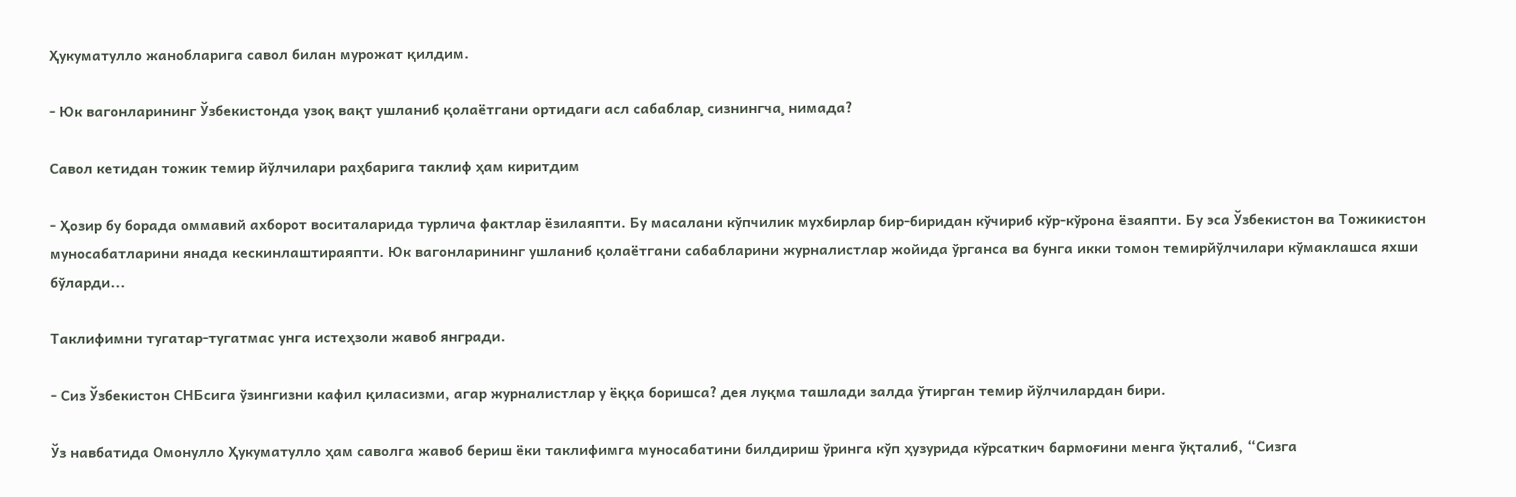Ҳукуматулло жанобларига савол билан мурожат қилдим.

- Юк вагонларининг Ўзбекистонда узоқ вақт ушланиб қолаётгани ортидаги асл сабаблар¸ сизнингча¸ нимада?

Савол кетидан тожик темир йўлчилари раҳбарига таклиф ҳам киритдим

- Ҳозир бу борада оммавий ахборот воситаларида турлича фактлар ёзилаяпти. Бу масалани кўпчилик мухбирлар бир-биридан кўчириб кўр-кўрона ёзаяпти. Бу эса Ўзбекистон ва Тожикистон муносабатларини янада кескинлаштираяпти. Юк вагонларининг ушланиб қолаётгани сабабларини журналистлар жойида ўрганса ва бунга икки томон темирйўлчилари кўмаклашса яхши бўларди...

Таклифимни тугатар-тугатмас унга истеҳзоли жавоб янгради.

- Сиз Ўзбекистон СНБсига ўзингизни кафил қиласизми, агар журналистлар у ёққа боришса? дея луқма ташлади залда ўтирган темир йўлчилардан бири.

Ўз навбатида Омонулло Ҳукуматулло ҳам саволга жавоб бериш ёки таклифимга муносабатини билдириш ўринга кўп ҳузурида кўрсаткич бармоғини менга ўқталиб, “Сизга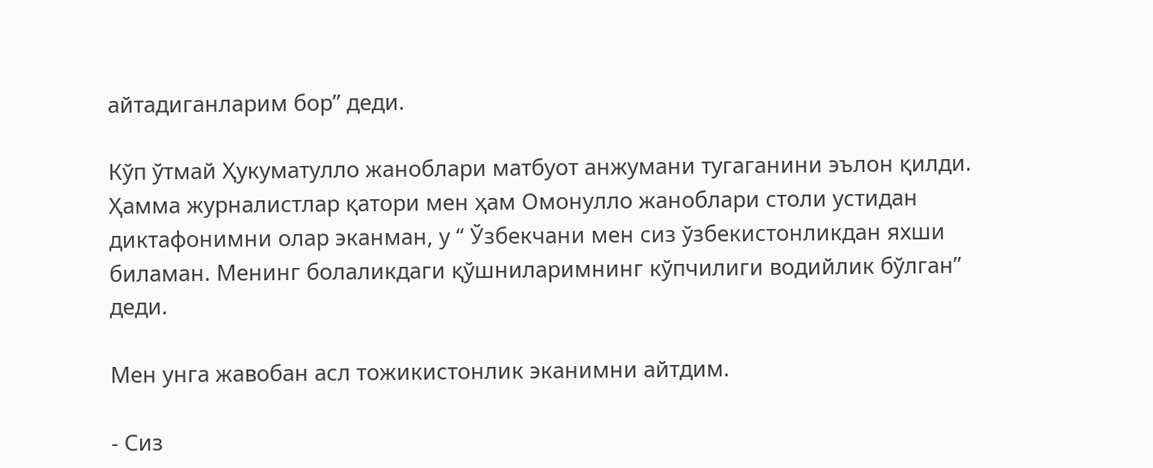айтадиганларим бор” деди.

Кўп ўтмай Ҳукуматулло жаноблари матбуот анжумани тугаганини эълон қилди. Ҳамма журналистлар қатори мен ҳам Омонулло жаноблари столи устидан диктафонимни олар эканман, у “ Ўзбекчани мен сиз ўзбекистонликдан яхши биламан. Менинг болаликдаги қўшниларимнинг кўпчилиги водийлик бўлган” деди.

Мен унга жавобан асл тожикистонлик эканимни айтдим.

- Сиз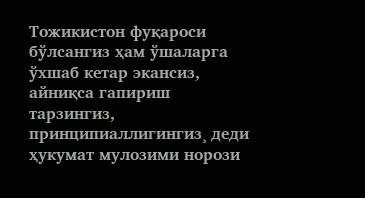Тожикистон фуқароси бўлсангиз ҳам ўшаларга ўхшаб кетар экансиз, айниқса гапириш тарзингиз, принципиаллигингиз¸ деди ҳукумат мулозими норози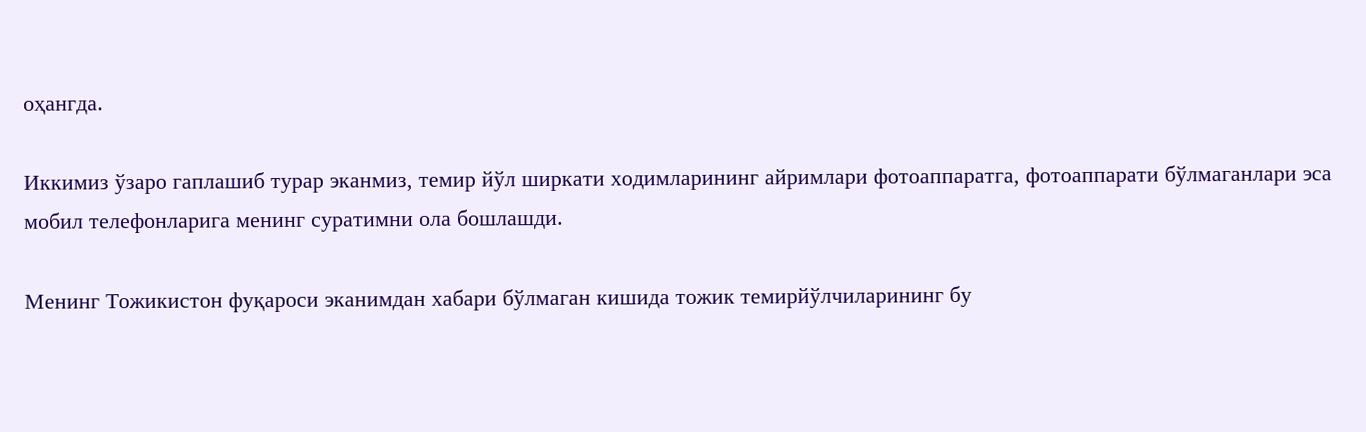оҳангда.

Иккимиз ўзаро гаплашиб турар эканмиз, темир йўл ширкати ходимларининг айримлари фотоаппаратга, фотоаппарати бўлмаганлари эса мобил телефонларига менинг суратимни ола бошлашди.

Менинг Тожикистон фуқароси эканимдан хабари бўлмаган кишида тожик темирйўлчиларининг бу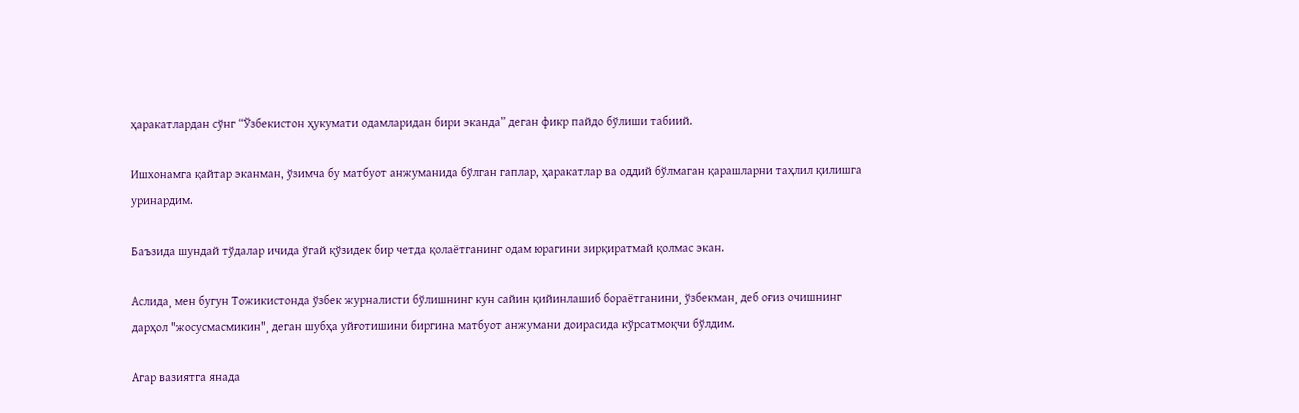ҳаракатлардан сўнг “Ўзбекистон ҳукумати одамларидан бири эканда” деган фикр пайдо бўлиши табиий.

Ишхонамга қайтар эканман, ўзимча бу матбуот анжуманида бўлган гаплар, ҳаракатлар ва оддий бўлмаган қарашларни таҳлил қилишга уринардим.

Баъзида шундай тўдалар ичида ўгай қўзидек бир четда қолаётганинг одам юрагини зирқиратмай қолмас экан.

Аслида¸ мен бугун Тожикистонда ўзбек журналисти бўлишнинг кун сайин қийинлашиб бораëтганини¸ ўзбекман¸ деб оғиз очишнинг дарҳол "жосусмасмикин"¸ деган шубҳа уйғотишини биргина матбуот анжумани доирасида кўрсатмоқчи бўлдим.

Агар вазиятга янада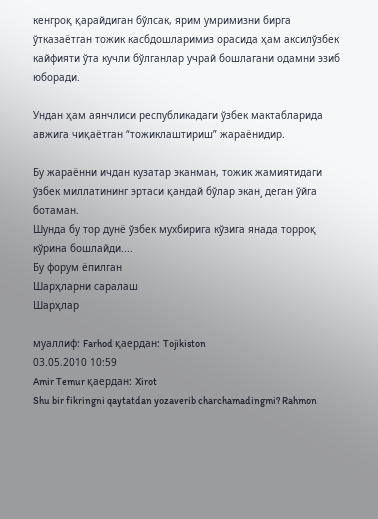кенгроқ қарайдиган бўлсак, ярим умримизни бирга ўтказаётган тожик касбдошларимиз орасида ҳам аксилўзбек кайфияти ўта кучли бўлганлар учрай бошлагани одамни эзиб юборади.

Ундан ҳам аянчлиси республикадаги ўзбек мактабларида авжига чиқаётган “тожиклаштириш” жараёнидир.

Бу жараённи ичдан кузатар эканман, тожик жамиятидаги ўзбек миллатининг эртаси қандай бўлар экан¸ деган ўйга ботаман.
Шунда бу тор дунё ўзбек мухбирига кўзига янада торроқ кўрина бошлайди....
Бу форум ёпилган
Шарҳларни саралаш
Шарҳлар

муаллиф: Farhod қаердан: Tojikiston
03.05.2010 10:59
Amir Temur қаердан: Xirot
Shu bir fikringni qaytatdan yozaverib charchamadingmi? Rahmon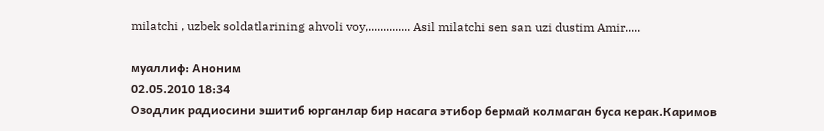milatchi , uzbek soldatlarining ahvoli voy,.............. Asil milatchi sen san uzi dustim Amir.....

муаллиф: Аноним
02.05.2010 18:34
Озодлик радиосини эшитиб юрганлар бир насага этибор бермай колмаган буса керак.Каримов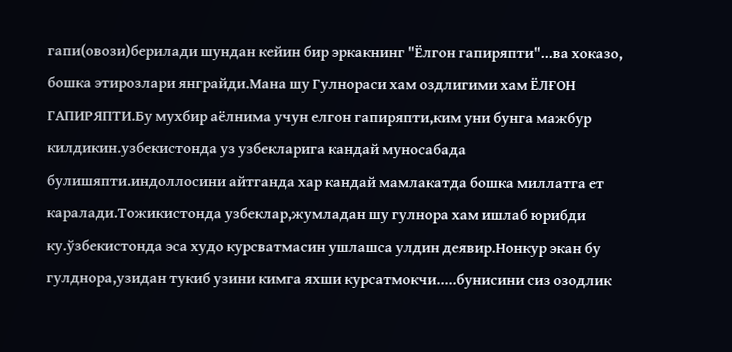гапи(овози)берилади шундан кейин бир эркакнинг "Ёлгон гапиряпти"...ва хоказо, бошка этирозлари янграйди.Мана шу Гулнораси хам оздлигими хам ЁЛҒОН ГАПИРЯПТИ.Бу мухбир аёлнима учун елгон гапиряпти,ким уни бунга мажбур килдикин.узбекистонда уз узбекларига кандай муносабада булишяпти.индоллосини айтганда хар кандай мамлакатда бошка миллатга ет каралади.Тожикистонда узбеклар,жумладан шу гулнора хам ишлаб юрибди ку.ўзбекистонда эса худо курсватмасин ушлашса улдин деявир.Нонкур экан бу гулднора,узидан тукиб узини кимга яхши курсатмокчи.....бунисини сиз озодлик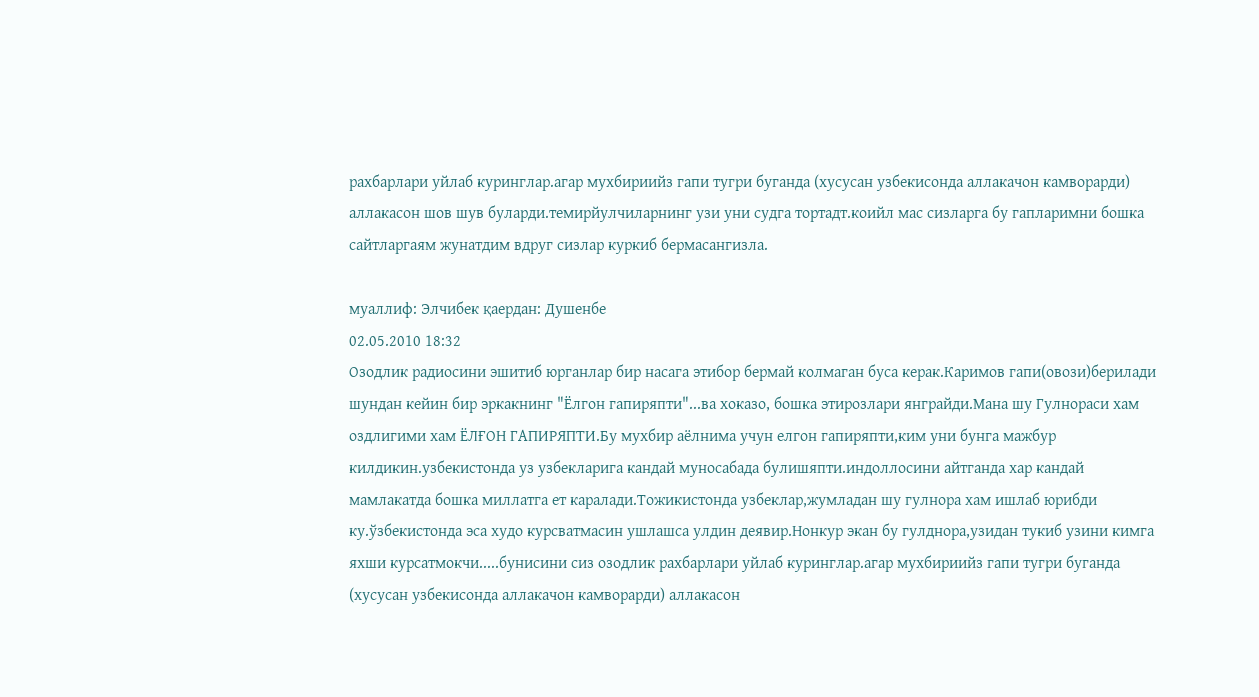рахбарлари уйлаб куринглар.агар мухбириийз гапи тугри буганда (хусусан узбекисонда аллакачон камворарди) аллакасон шов шув буларди.темирйулчиларнинг узи уни судга тортадт.коийл мас сизларга бу гапларимни бошка сайтларгаям жунатдим вдруг сизлар куркиб бермасангизла.

муаллиф: Элчибек қаердан: Душенбе
02.05.2010 18:32
Озодлик радиосини эшитиб юрганлар бир насага этибор бермай колмаган буса керак.Каримов гапи(овози)берилади шундан кейин бир эркакнинг "Ёлгон гапиряпти"...ва хоказо, бошка этирозлари янграйди.Мана шу Гулнораси хам оздлигими хам ЁЛҒОН ГАПИРЯПТИ.Бу мухбир аёлнима учун елгон гапиряпти,ким уни бунга мажбур килдикин.узбекистонда уз узбекларига кандай муносабада булишяпти.индоллосини айтганда хар кандай мамлакатда бошка миллатга ет каралади.Тожикистонда узбеклар,жумладан шу гулнора хам ишлаб юрибди ку.ўзбекистонда эса худо курсватмасин ушлашса улдин деявир.Нонкур экан бу гулднора,узидан тукиб узини кимга яхши курсатмокчи.....бунисини сиз озодлик рахбарлари уйлаб куринглар.агар мухбириийз гапи тугри буганда (хусусан узбекисонда аллакачон камворарди) аллакасон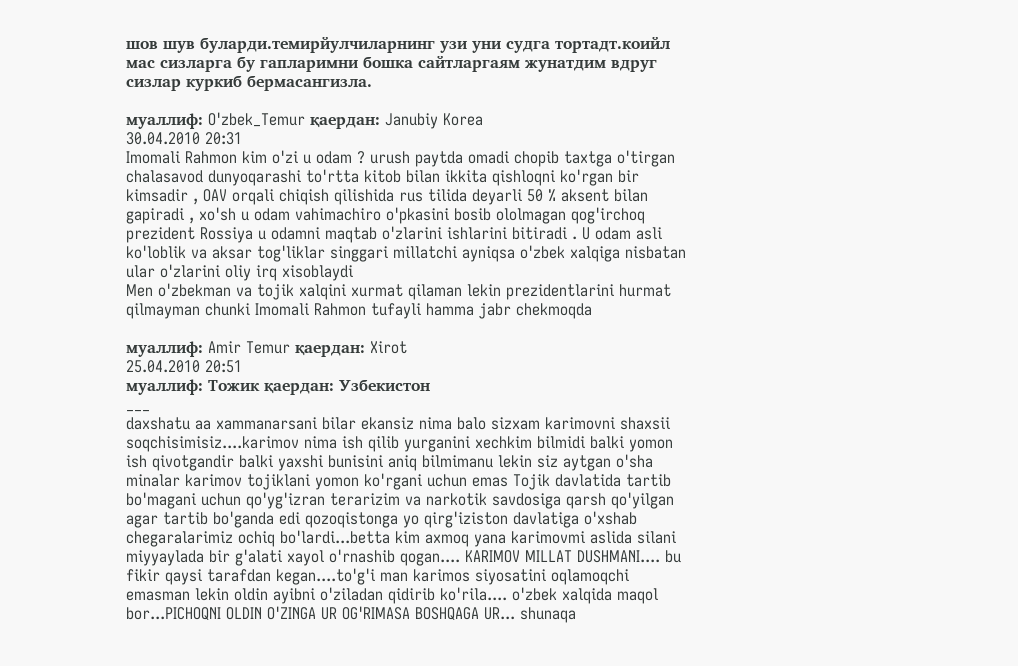шов шув буларди.темирйулчиларнинг узи уни судга тортадт.коийл мас сизларга бу гапларимни бошка сайтларгаям жунатдим вдруг сизлар куркиб бермасангизла.

муаллиф: O'zbek_Temur қаердан: Janubiy Korea
30.04.2010 20:31
Imomali Rahmon kim o'zi u odam ? urush paytda omadi chopib taxtga o'tirgan chalasavod dunyoqarashi to'rtta kitob bilan ikkita qishloqni ko'rgan bir kimsadir , OAV orqali chiqish qilishida rus tilida deyarli 50 % aksent bilan gapiradi , xo'sh u odam vahimachiro o'pkasini bosib ololmagan qog'irchoq prezident Rossiya u odamni maqtab o'zlarini ishlarini bitiradi . U odam asli ko'loblik va aksar tog'liklar singgari millatchi ayniqsa o'zbek xalqiga nisbatan ular o'zlarini oliy irq xisoblaydi
Men o'zbekman va tojik xalqini xurmat qilaman lekin prezidentlarini hurmat qilmayman chunki Imomali Rahmon tufayli hamma jabr chekmoqda

муаллиф: Amir Temur қаердан: Xirot
25.04.2010 20:51
муаллиф: Тожик қаердан: Узбекистон
___
daxshatu aa xammanarsani bilar ekansiz nima balo sizxam karimovni shaxsii soqchisimisiz....karimov nima ish qilib yurganini xechkim bilmidi balki yomon ish qivotgandir balki yaxshi bunisini aniq bilmimanu lekin siz aytgan o'sha minalar karimov tojiklani yomon ko'rgani uchun emas Tojik davlatida tartib bo'magani uchun qo'yg'izran terarizim va narkotik savdosiga qarsh qo'yilgan agar tartib bo'ganda edi qozoqistonga yo qirg'iziston davlatiga o'xshab chegaralarimiz ochiq bo'lardi...betta kim axmoq yana karimovmi aslida silani miyyaylada bir g'alati xayol o'rnashib qogan.... KARIMOV MILLAT DUSHMANI.... bu fikir qaysi tarafdan kegan....to'g'i man karimos siyosatini oqlamoqchi emasman lekin oldin ayibni o'ziladan qidirib ko'rila.... o'zbek xalqida maqol bor...PICHOQNI OLDIN O'ZINGA UR OG'RIMASA BOSHQAGA UR... shunaqa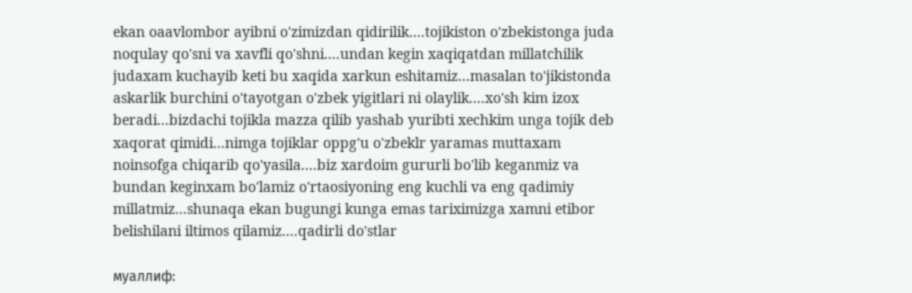ekan oaavlombor ayibni o'zimizdan qidirilik....tojikiston o'zbekistonga juda noqulay qo'sni va xavfli qo'shni....undan kegin xaqiqatdan millatchilik judaxam kuchayib keti bu xaqida xarkun eshitamiz...masalan to'jikistonda askarlik burchini o'tayotgan o'zbek yigitlari ni olaylik....xo'sh kim izox beradi...bizdachi tojikla mazza qilib yashab yuribti xechkim unga tojik deb xaqorat qimidi...nimga tojiklar oppg'u o'zbeklr yaramas muttaxam noinsofga chiqarib qo'yasila....biz xardoim gururli bo'lib keganmiz va bundan keginxam bo'lamiz o'rtaosiyoning eng kuchli va eng qadimiy millatmiz...shunaqa ekan bugungi kunga emas tariximizga xamni etibor belishilani iltimos qilamiz....qadirli do'stlar

муаллиф: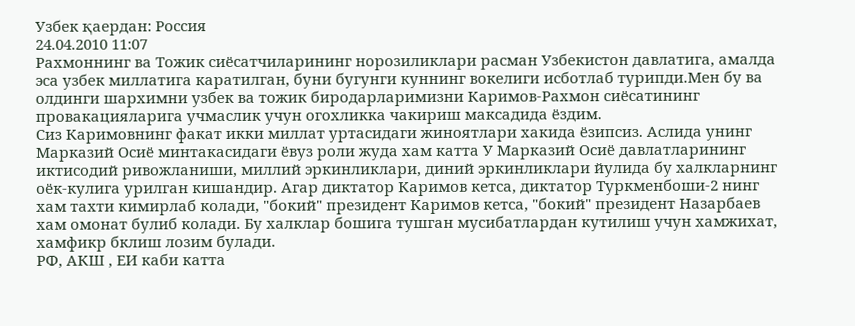Узбек қаердан: Россия
24.04.2010 11:07
Рахмоннинг ва Тожик сиёсатчиларининг норозиликлари расман Узбекистон давлатига, амалда эса узбек миллатига каратилган, буни бугунги куннинг вокелиги исботлаб турипди.Мен бу ва олдинги шархимни узбек ва тожик биродарларимизни Каримов-Рахмон сиёсатининг провакацияларига учмаслик учун огохликка чакириш максадида ёздим.
Сиз Каримовнинг факат икки миллат уртасидаги жиноятлари хакида ёзипсиз. Аслида унинг Марказий Осиё минтакасидаги ёвуз роли жуда хам катта У Марказий Осиё давлатларининг иктисодий ривожланиши, миллий эркинликлари, диний эркинликлари йулида бу халкларнинг оёк-кулига урилган кишандир. Агар диктатор Каримов кетса, диктатор Туркменбоши-2 нинг хам тахти кимирлаб колади, "бокий" президент Каримов кетса, "бокий" президент Назарбаев хам омонат булиб колади. Бу халклар бошига тушган мусибатлардан кутилиш учун хамжихат, хамфикр бклиш лозим булади.
РФ, АКШ , ЕИ каби катта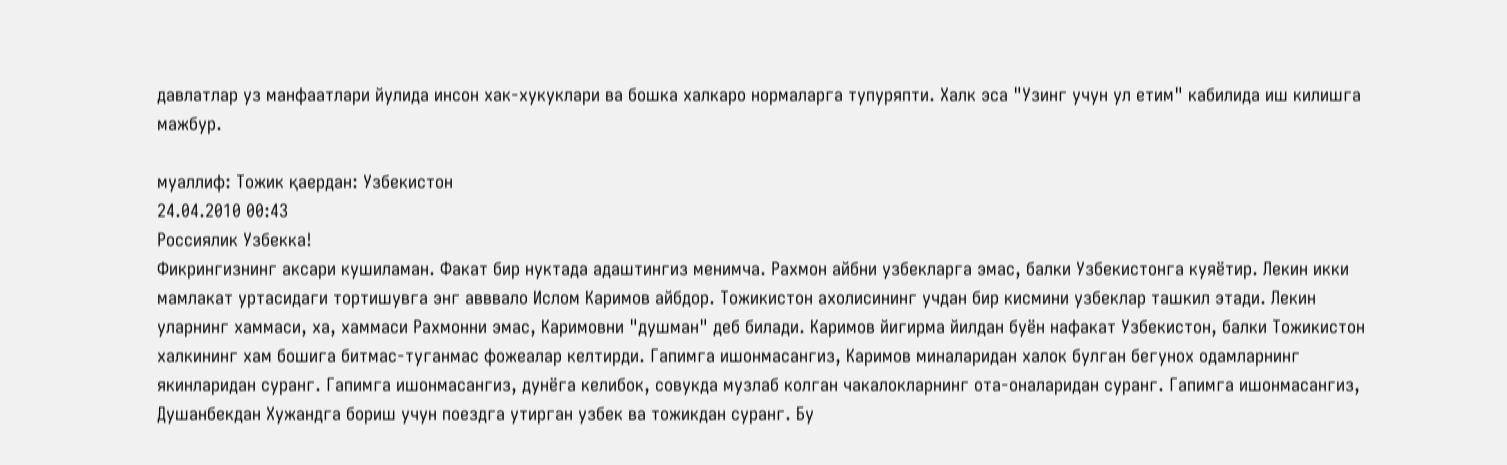давлатлар уз манфаатлари йулида инсон хак-хукуклари ва бошка халкаро нормаларга тупуряпти. Халк эса "Узинг учун ул етим" кабилида иш килишга мажбур.

муаллиф: Тожик қаердан: Узбекистон
24.04.2010 00:43
Россиялик Узбекка!
Фикрингизнинг аксари кушиламан. Факат бир нуктада адаштингиз менимча. Рахмон айбни узбекларга эмас, балки Узбекистонга куяётир. Лекин икки мамлакат уртасидаги тортишувга энг авввало Ислом Каримов айбдор. Тожикистон ахолисининг учдан бир кисмини узбеклар ташкил этади. Лекин уларнинг хаммаси, ха, хаммаси Рахмонни эмас, Каримовни "душман" деб билади. Каримов йигирма йилдан буён нафакат Узбекистон, балки Тожикистон халкининг хам бошига битмас-туганмас фожеалар келтирди. Гапимга ишонмасангиз, Каримов миналаридан халок булган бегунох одамларнинг якинларидан суранг. Гапимга ишонмасангиз, дунёга келибок, совукда музлаб колган чакалокларнинг ота-оналаридан суранг. Гапимга ишонмасангиз, Душанбекдан Хужандга бориш учун поездга утирган узбек ва тожикдан суранг. Бу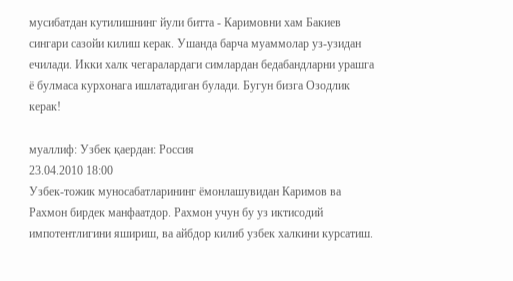мусибатдан кутилишнинг йули битта - Каримовни хам Бакиев сингари сазойи килиш керак. Ушанда барча муаммолар уз-узидан ечилади. Икки халк чегаралардаги симлардан бедабандларни урашга ё булмаса курхонага ишлатадиган булади. Бугун бизга Озодлик керак!

муаллиф: Узбек қаердан: Россия
23.04.2010 18:00
Узбек-тожик муносабатларининг ёмонлашувидан Каримов ва Рахмон бирдек манфаатдор. Рахмон учун бу уз иктисодий импотентлигини яшириш, ва айбдор килиб узбек халкини курсатиш.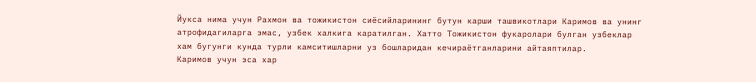Йукса нима учун Рахмон ва тожикистон сиёсийларининг бутун карши ташвикотлари Каримов ва унинг атрофидагиларга эмас, узбек халкига каратилган. Хатто Тожикистон фукаролари булган узбеклар хам бугунги кунда турли камситишларни уз бошларидан кечираётганларини айтаяптилар.
Каримов учун эса хар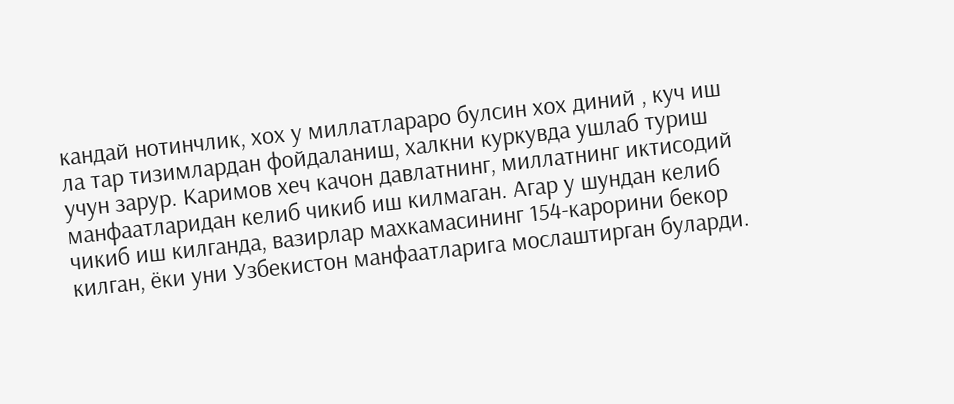кандай нотинчлик, хох у миллатлараро булсин хох диний , куч иш ла тар тизимлардан фойдаланиш, халкни куркувда ушлаб туриш учун зарур. Каримов хеч качон давлатнинг, миллатнинг иктисодий манфаатларидан келиб чикиб иш килмаган. Агар у шундан келиб чикиб иш килганда, вазирлар махкамасининг 154-карорини бекор килган, ёки уни Узбекистон манфаатларига мослаштирган буларди.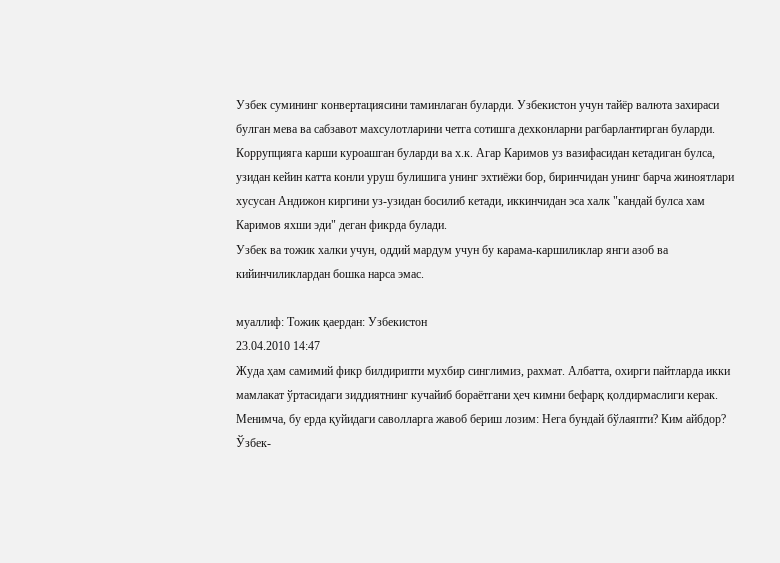Узбек сумининг конвертациясини таминлаган буларди. Узбекистон учун тайёр валюта захираси булган мева ва сабзавот махсулотларини четга сотишга дехконларни рагбарлантирган буларди. Коррупцияга карши куроашган буларди ва х.к. Агар Каримов уз вазифасидан кетадиган булса, узидан кейин катта конли уруш булишига унинг эхтиёжи бор, биринчидан унинг барча жиноятлари хусусан Андижон киргини уз-узидан босилиб кетади, иккинчидан эса халк "кандай булса хам Каримов яхши эди" деган фикрда булади.
Узбек ва тожик халки учун, оддий мардум учун бу карама-каршиликлар янги азоб ва кийинчиликлардан бошка нарса эмас.

муаллиф: Тожик қаердан: Узбекистон
23.04.2010 14:47
Жуда ҳам самимий фикр билдирипти мухбир синглимиз, рахмат. Албатта, охирги пайтларда икки мамлакат ўртасидаги зиддиятнинг кучайиб бораётгани ҳеч кимни бефарқ қолдирмаслиги керак. Менимча, бу ерда қуйидаги саволларга жавоб бериш лозим: Нега бундай бўлаяпти? Ким айбдор? Ўзбек-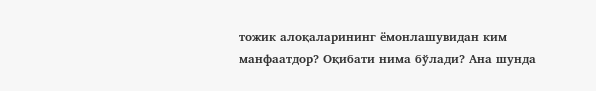тожик алоқаларининг ёмонлашувидан ким манфаатдор? Оқибати нима бўлади? Ана шунда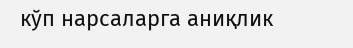кўп нарсаларга аниқлик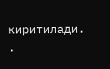киритилади.
.